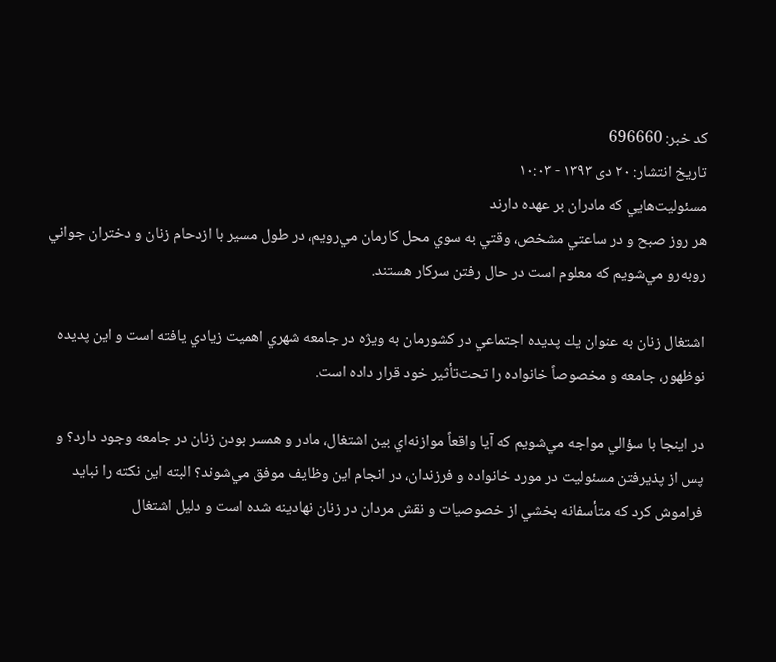کد خبر: 696660
تاریخ انتشار: ۲۰ دی ۱۳۹۳ - ۱۰:۰۳
مسئوليت‌هايي كه مادران بر عهده دارند
هر روز صبح و در ساعتي مشخص، وقتي به سوي محل كار‌مان مي‌رويم، در طول مسير‌ با ازدحام زنان و دختران جواني رو‌به‌رو مي‌شويم كه معلوم است در حال رفتن سركار هستند.

اشتغال زنان به عنوان يك پديده اجتماعي در كشور‌مان به ويژه در جامعه شهري اهميت زيادي يافته است و اين پديده نو‌ظهور، جامعه و مخصوصاً خانواده را تحت‌تأثير خود قرار داده است.

در اينجا با سؤالي مواجه مي‌شويم كه آيا واقعاً موازنه‌اي بين اشتغال، مادر و همسر بودن زنان در جامعه وجود دارد؟ و پس از پذيرفتن مسئوليت در مورد خانواده و فرزندان، در انجام اين وظايف موفق مي‌شوند؟ البته اين نكته را نبايد فراموش كرد كه متأسفانه بخشي از خصوصيات و نقش مردان در زنان نهادينه شده است و دليل اشتغال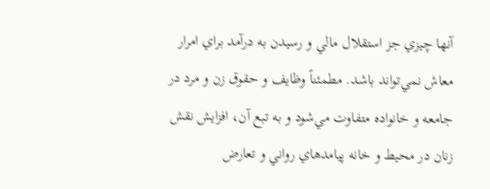آنها چيزي جز استقلال مالي و رسيدن به در‌آمد براي امرار معاش نمي‌تواند باشد. مطمئناً وظايف و حقوق زن و مرد در جامعه و خانواده متفاوت مي‌شود و به تبع آن، افزايش نقش زنان در محيط و خانه پيامد‌هاي رواني و تعارض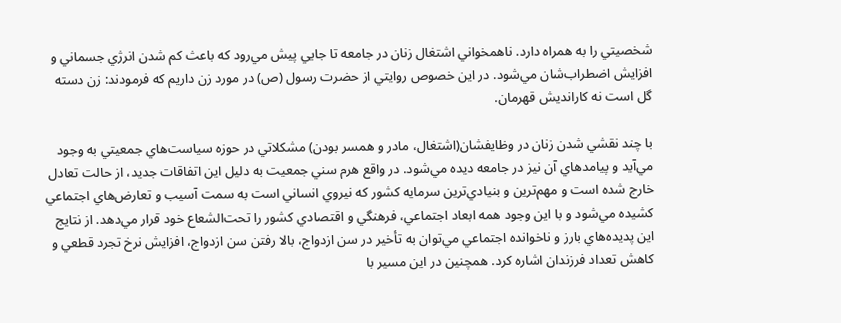شخصيتي را به همراه دارد. ناهمخواني اشتغال زنان در جامعه تا جايي پيش مي‌رود كه باعث كم شدن انرژي جسماني و افزايش اضطراب‌شان مي‌شود. در اين خصوص روايتي از حضرت رسول (ص) در مورد زن داريم كه فرمودند: زن دسته گل است نه كارانديش قهرمان.

با چند نقشي شدن زنان در وظايفشان(اشتغال، مادر و همسر بودن) مشكلاتي در حوزه سياست‌هاي جمعيتي به وجود مي‌آيد و پيامد‌هاي آن نيز در جامعه ديده مي‌شود. در واقع هرم سني جمعيت به دليل اين اتفاقات جديد، از حالت تعادل خارج شده است و مهم‌ترين و بنيادي‌ترين سر‌مايه كشور كه نيروي انساني است به سمت آسيب و تعارض‌هاي اجتماعي كشيده مي‌شود و با اين وجود همه ابعاد اجتماعي، فرهنگي و اقتصادي كشور را تحت‌الشعاع خود قرار مي‌دهد. از نتايج اين پديده‌هاي بارز و ناخوانده اجتماعي مي‌توان به تأخير در سن ازدواج، بالا رفتن سن ازدواج، افزايش نرخ تجرد قطعي و كاهش تعداد فرزندان اشاره كرد. همچنين در اين مسير با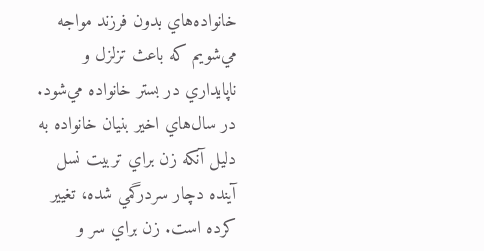خانواده‌هاي بدون فرزند مواجه مي‌شويم كه باعث تزلزل و ناپايداري در بستر خانواده مي‌شود. در سال‌هاي اخير بنيان خانواده به دليل آنكه زن براي تربيت نسل آينده دچار سر‌در‌گمي شده، تغيير كرده است. زن براي سر و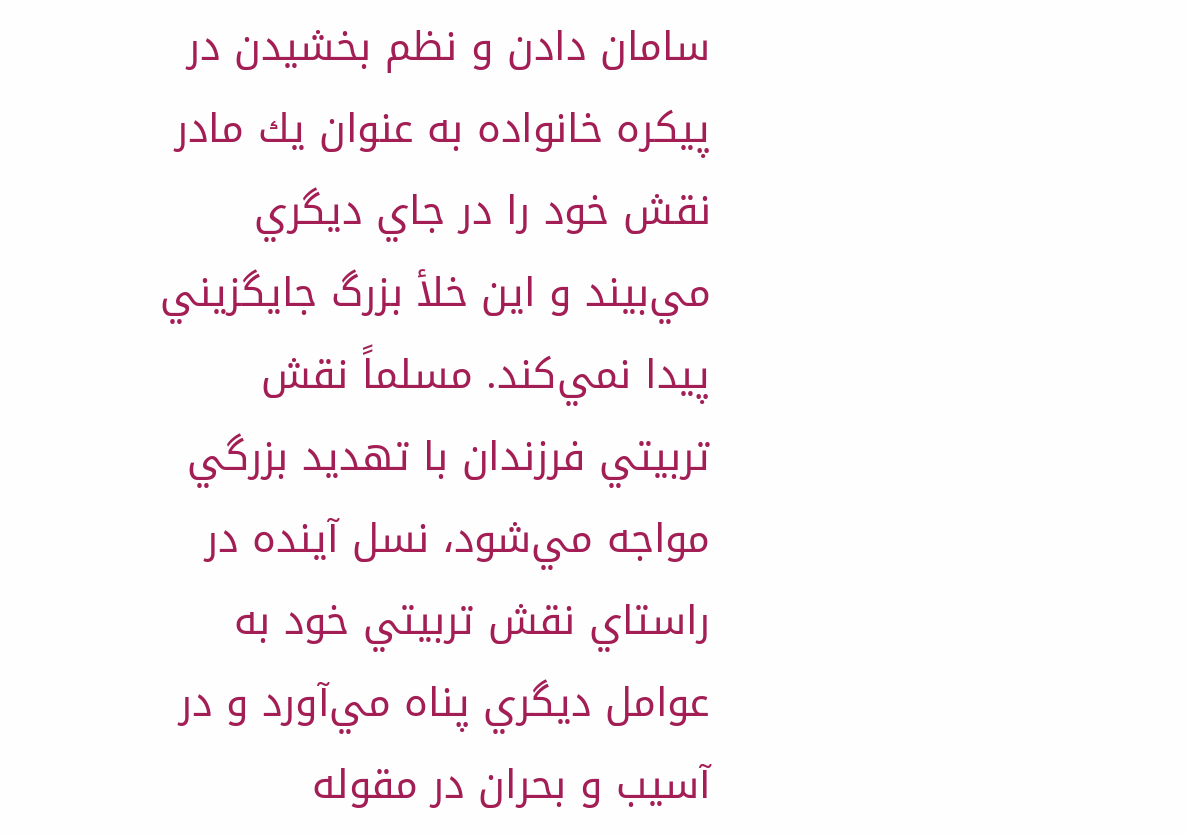سامان دادن و نظم بخشيدن در پيكره خانواده به عنوان يك مادر نقش خود را در جاي ديگري مي‌بيند و اين خلأ بزرگ جايگزيني پيدا نمي‌كند. مسلماً نقش‌ تربيتي فرزندان با تهديد بزرگي مواجه مي‌شود، نسل آينده در راستاي نقش‌ تربيتي خود به عوامل ديگري پناه مي‌آورد و در آسيب و بحران در مقوله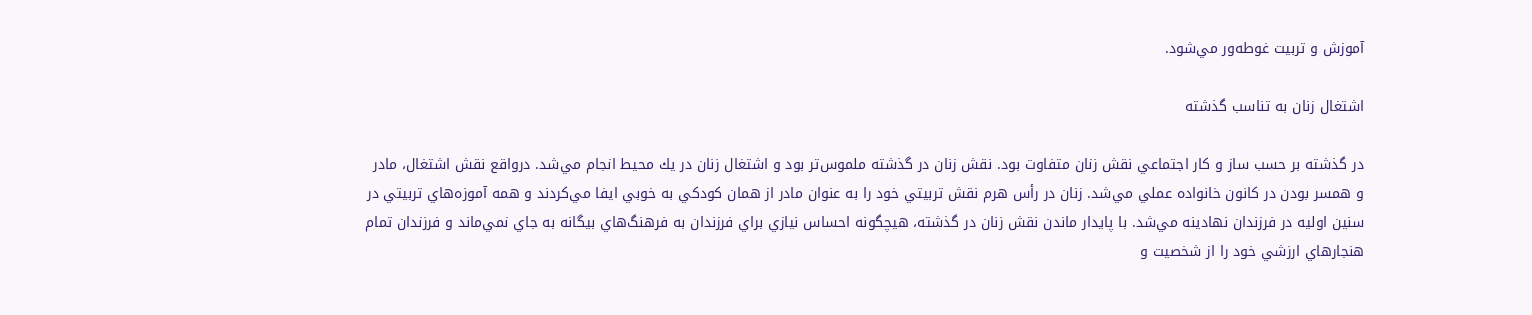آموزش و تربيت غوطه‌ور مي‌شود.

اشتغال زنان به تناسب گذشته

در گذشته بر حسب ساز و كار اجتماعي نقش زنان متفاوت بود. نقش زنان در گذشته ملموس‌تر بود و اشتغال زنان در يك محيط انجام مي‌شد. درواقع نقش اشتغال، مادر و همسر بودن در كانون خانواده عملي مي‌شد. زنان در رأس هرم نقش تربيتي خود را به عنوان مادر از همان كودكي به خوبي ايفا مي‌كردند و همه آموزه‌هاي تربيتي در سنين اوليه در فرزندان نهادينه مي‌شد. با پايدار ماندن نقش زنان در گذشته، هيچگونه احساس نيازي براي فرزندان به فرهنگ‌هاي بيگانه به جاي نمي‌ماند و فرزندان تمام هنجار‌هاي ارزشي خود را از شخصيت و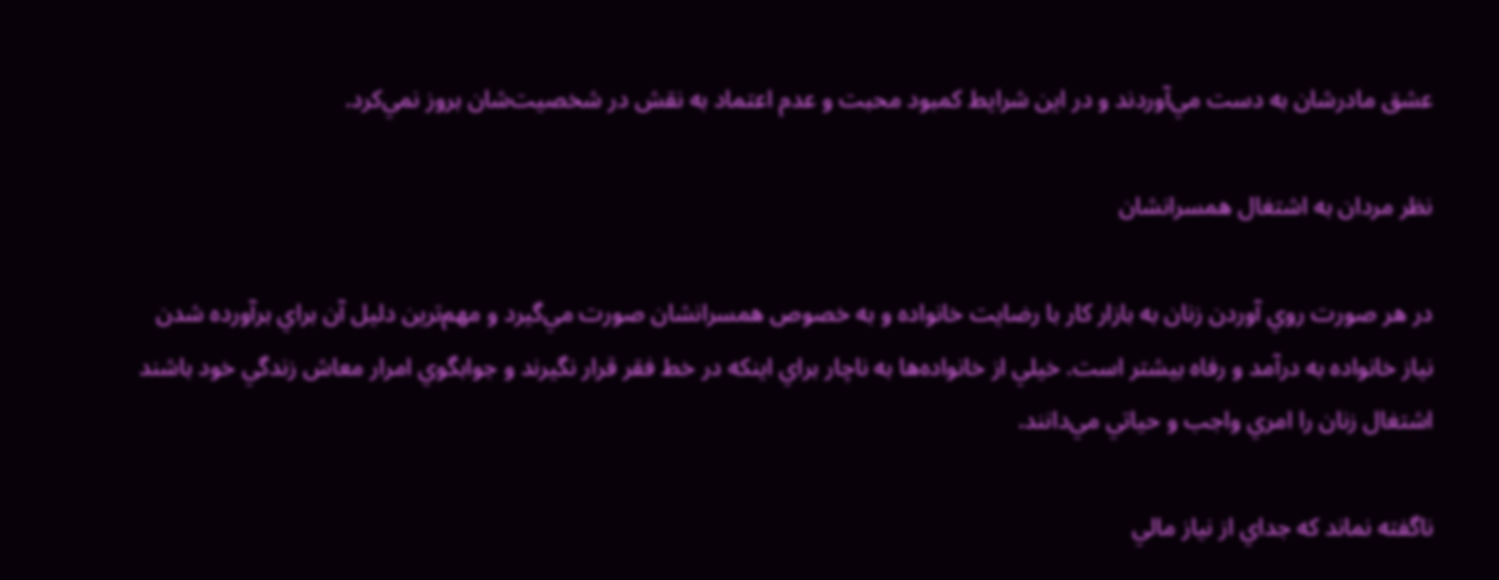عشق مادر‌شان به دست مي‌آوردند و در اين شرايط كمبود محبت و عدم اعتماد به نقش در شخصيت‌شان بروز نمي‌كرد.

نظر مردان به اشتغال همسرانشان

در هر صورت روي آوردن زنان به بازار كار با رضايت خانواده و به خصوص همسر‌انشان صورت مي‌گيرد و مهم‌ترين دليل آن براي بر‌آورده شدن نياز خانواده به در‌آمد و رفاه بيشتر است. خيلي از خانواده‌ها به ناچار براي اينكه در خط فقر قرار نگيرند و جوابگوي امرار معاش زندگي خود باشند اشتغال زنان را امري واجب و حياتي مي‌دانند.

ناگفته نماند كه جداي از نياز مالي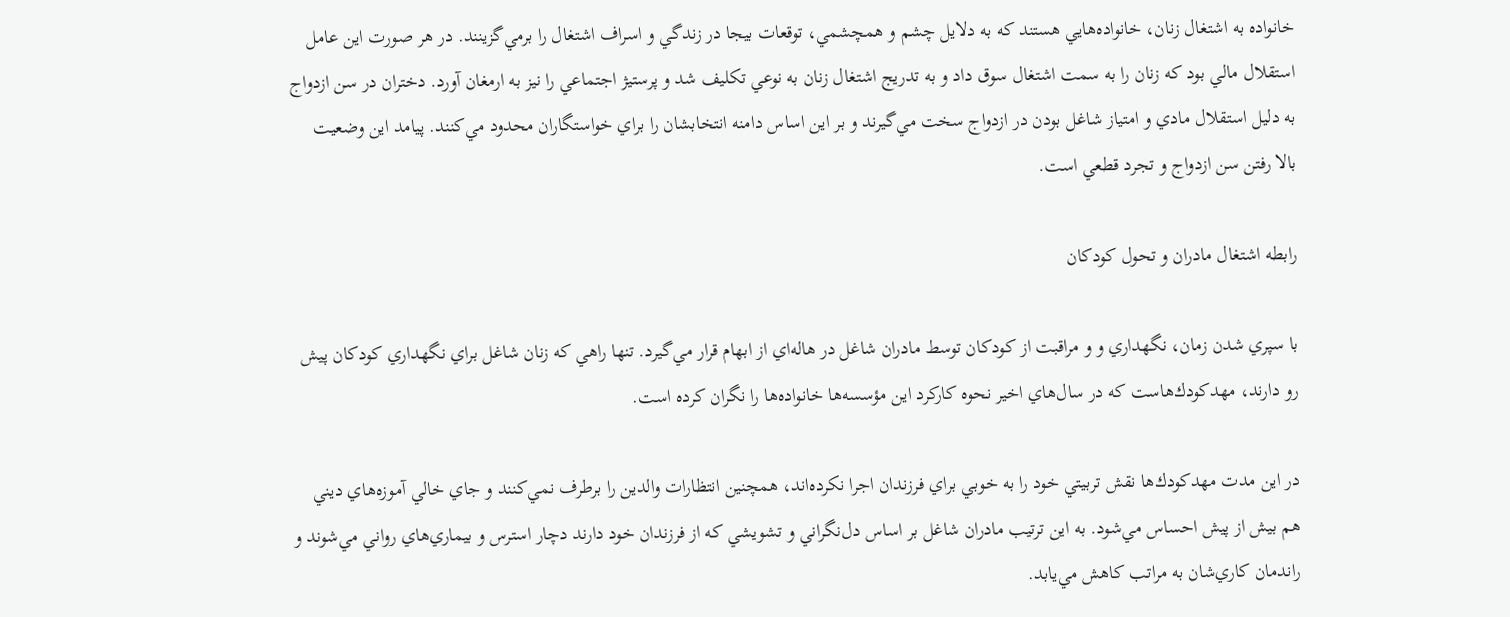خانواده به اشتغال زنان، خانواده‌هايي هستند كه به دلايل چشم و همچشمي، توقعات بيجا در زندگي و اسراف اشتغال را برمي‌گزينند. در هر صورت اين عامل استقلال مالي بود كه زنان را به سمت اشتغال سوق داد و به تدريج اشتغال زنان به نوعي تكليف شد و پرستيژ اجتماعي را نيز به ارمغان آورد. دختران در سن ازدواج به دليل استقلال مادي و امتياز شاغل بودن در ازدواج سخت مي‌گيرند و بر اين اساس دامنه انتخابشان را براي خواستگاران محدود مي‌كنند. پيامد اين وضعيت بالا رفتن سن ازدواج و تجرد قطعي است.

رابطه اشتغال مادران و تحول كودكان

با سپري شدن زمان، نگهداري و و مراقبت از كودكان توسط مادران شاغل در هاله‌اي از ابهام قرار مي‌گيرد. تنها راهي كه زنان شاغل براي نگهداري كودكان پيش رو دارند، مهدكودك‌هاست كه در سال‌هاي اخير نحوه كاركرد اين مؤسسه‌ها خانواده‌ها را نگران كرده است.

در اين مدت مهد‌كودك‌ها نقش تربيتي خود را به خوبي براي فرزندان اجرا نكرده‌اند، همچنين انتظارات والدين را برطرف نمي‌كنند و جاي خالي آموزه‌هاي ديني هم بيش از پيش احساس مي‌شود. به اين ترتيب مادران شاغل بر اساس دل‌نگراني و تشويشي كه از فرزندان خود دارند دچار استرس و بيماري‌هاي رواني مي‌شوند و راندمان كاري‌شان به مراتب كاهش مي‌يابد.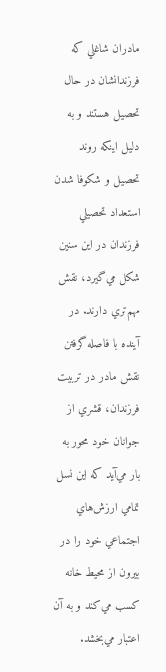مادران شاغلي كه فرزندانشان در حال تحصيل هستند و به دليل اينكه روند تحصيل و شكوفا شدن استعداد تحصيلي فرزندان در اين سنين شكل مي‌گيرد، نقش مهم‌تري دارند. در آينده با فاصله گرفتن نقش مادر در تربيت فرزندان، قشري از جوانان خود محور به بار مي‌آيد كه اين نسل تمامي ارزش‌هاي اجتماعي خود را در بيرون از محيط خانه كسب مي‌كند و به آن اعتبار مي‌بخشد.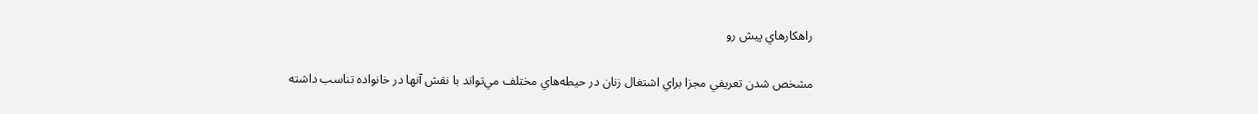راهكار‌هاي پيش رو

مشخص شدن تعريفي مجزا براي اشتغال زنان در حيطه‌هاي مختلف مي‌تواند با نقش آنها در خانواده تناسب داشته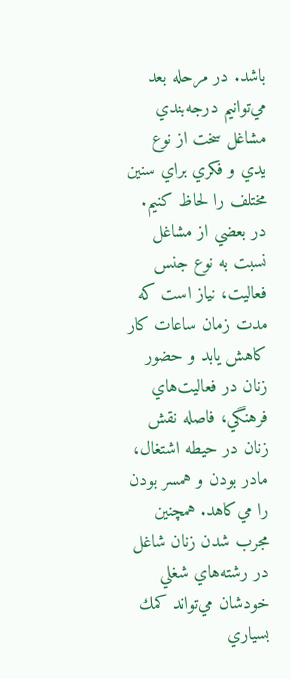باشد. در مرحله بعد مي‌توانيم درجه‌بندي مشاغل سخت از نوع يدي و فكري براي سنين مختلف را لحاظ كنيم. در بعضي از مشاغل نسبت به نوع جنس فعاليت، نياز است كه مدت زمان ساعات كار كاهش يابد و حضور زنان در فعاليت‌هاي فرهنگي، فاصله نقش زنان در حيطه اشتغال، مادر بودن و همسر بودن را مي‌كاهد. همچنين مجرب شدن زنان شاغل در رشته‌هاي شغلي خودشان مي‌تواند كمك بسياري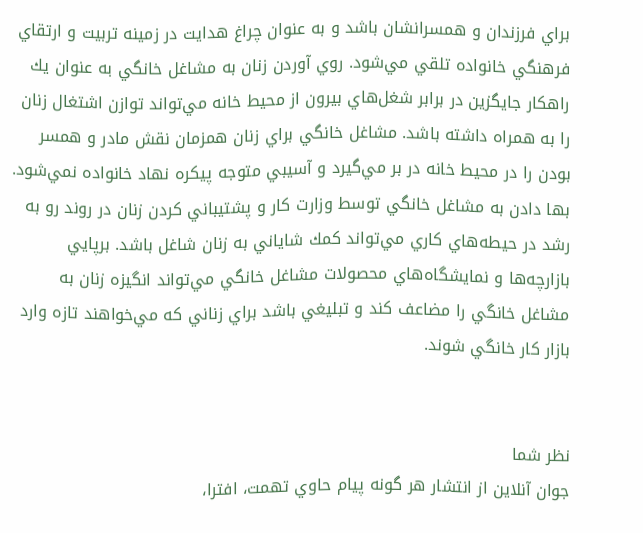براي فرزندان و همسر‌انشان باشد و به عنوان چراغ هدايت در زمينه تربيت و ارتقاي فرهنگي خانواده تلقي مي‌شود. روي آوردن زنان به مشاغل خانگي به عنوان يك راهكار جايگزين در برابر شغل‌هاي بيرون از محيط خانه مي‌تواند توازن اشتغال‌ زنان را به همراه داشته باشد. مشاغل خانگي براي زنان همزمان نقش مادر و همسر بودن را در محيط خانه در بر مي‌گيرد و آسيبي متوجه پيكره نهاد خانواده نمي‌شود. بها دادن به مشاغل خانگي توسط وزارت كار و پشتيباني كردن زنان در روند رو به رشد در حيطه‌هاي كاري مي‌تواند كمك شاياني به زنان شاغل باشد. برپايي بازارچه‌ها و نمايشگاه‌هاي محصولات مشاغل خانگي مي‌تواند انگيزه زنان به مشاغل خانگي را مضاعف كند و تبليغي باشد براي زناني كه مي‌خواهند تازه وارد بازار كار خانگي شوند.


نظر شما
جوان آنلاين از انتشار هر گونه پيام حاوي تهمت، افترا،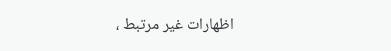اظهارات غير مرتبط ،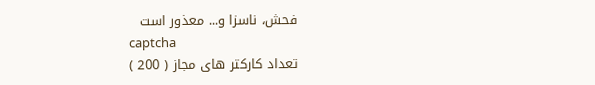فحش، ناسزا و... معذور است
captcha
تعداد کارکتر های مجاز ( 200 )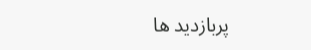پربازدید ها